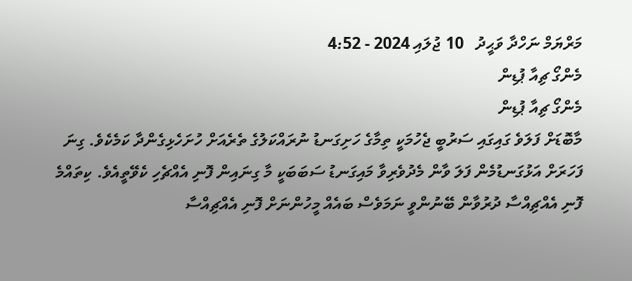މަރްޔަމް ނަހްދާ ވަޙީދު   10 ޖުލައި 2024 - 4:52
މެންގޯ ޗިއާ ޕުޑިން
މެންގޯ ޗިއާ ޕުޑިން
މާބޮޑަށް ފަލަވެ ގައިގައި ސަރުބީ ޖެހުމަކީ ތިމާގެ ހަށިގަނޑު ނުރައްކަލުގެ ތެރެއަށް ހުށަހެޅިގެންދާ ކަމެކެވެ. ގިނަ ފަހަރަށް އަޅުގަނޑުމެން ފަލަ ވާން މެދުވެރިވާ މައިގަނޑު ސަބަބަކީ މާ ގިނައިން ފޮނި އެއްޗެހި ކެވޭތީއެވެ. ކިތައްމެ ފޮނި އެއްޗިއްސާ ދުރުވާން ބޭނުންވީ ނަމަވެސް ބައެއް މީހުންނަށް ފޮނި އެއްޗިއްސާ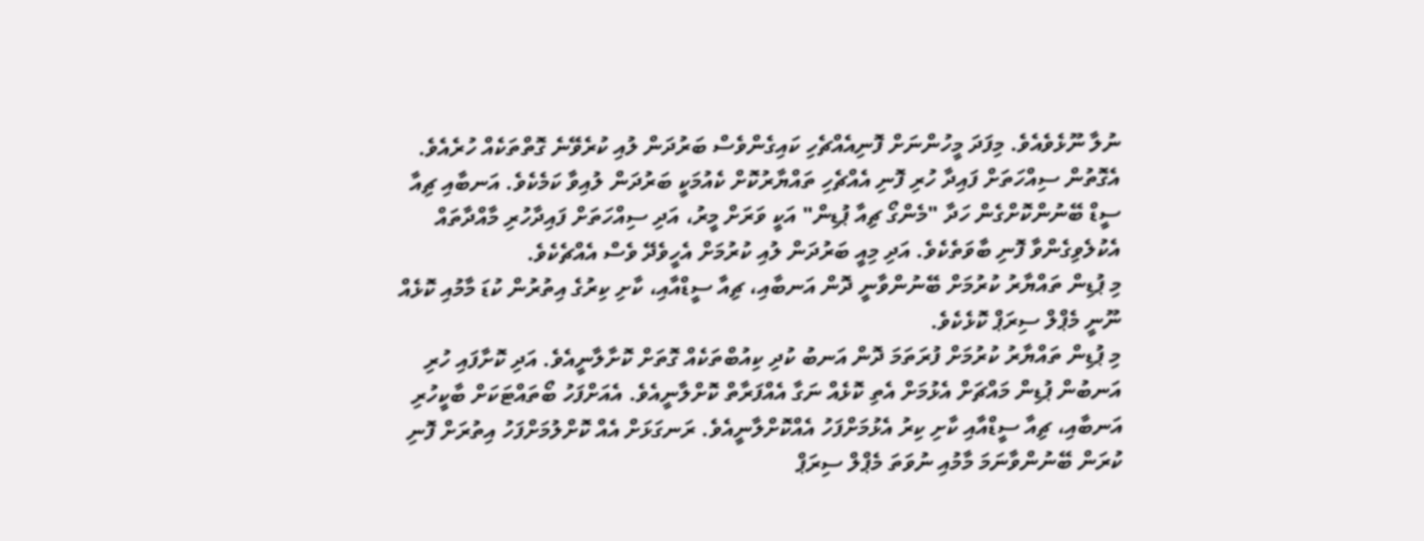ނުލާ ނޫޅެވެއެވެ. މިފަދަ މީހުންނަށް ފޮނިއެއްޗެހި ކައިގެންވެސް ބަރުދަން ލުއި ކުރެވޭނެ ގޮތްތަކެއް ހުރެއެވެ.
އެގޮތުން ސިއްހަތަށް ފައިދާ ހުރި ފޮނި އެއްޗެހި ތައްޔާރުކޮށް ކެއުމަކީ ބަރުދަން ލުއިވާ ކަމެކެވެ. އަނބާއި ޗިއާ ސީޑް ބޭނުންކޮށްގެން ހަދާ "މެންގޯ ޗިއާ ޕުޑިން" އަކީ ވަރަށް މީރު، އަދި ސިއްހަތަށް ފައިދާހުރި މާއްދާތައް އެކުލެވިގެންވާ ފޮނި ބާވަތެކެވެ. އަދި މިއީ ބަރުދަން ލުއި ކުރުމަށް އެހީވެދޭ ވެސް އެއްޗެކެވެ.
މި ޕުޑިން ތައްޔާރު ކުރުމަށް ބޭނުންވާނީ ދޮން އަނބާއި، ޗިއާ ސީޑްއާއި، ކާށި ކިރުގެ އިތުރުން ކުޑަ މާމުއި ކޮޅެއް ނޫނީ މެޕްލް ސިރަޕް ކޮޅެކެވެ.
މި ޕުޑިން ތައްޔާރު ކުރުމަށް ފުރަތަމަ ދޮން އަނބު ކުދި ކިއުބްތަކެއް ގޮތަށް ކޮށާލާނީއެވެ. އަދި ކޮށާފައި ހުރި އަނބުން ޕުޑިން މައްޗަށް އެޅުމަށް އެތި ކޮޅެއް ނަގާ އެއްފަރާތް ކޮށްލާނީއެވެ. އެއަށްފަހު ބޯތައްޓަކަށް ބާކީހުރި އަނބާއި، ޗިއާ ސީޑްއާއި ކާށި ކިރު އެޅުމަށްފަހު އެއްކޮށްލާނީއެވެ. ރަނގަޅަށް އެއް ކޮށްލުމަށްފަހު އިތުރަށް ފޮނި ކުރަން ބޭނުންވާނަމަ މާމުއި ނުވަތަ މެޕްލް ސިރަޕް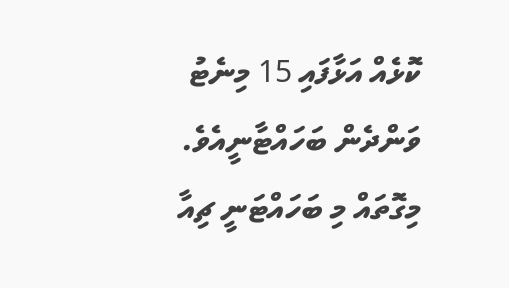ކޮޅެއް އަޅާފައި 15 މިނެޓު ވަންދެން ބަހައްޓާނީއެވެ. މިގޮތައް މި ބަހައްޓަނީ ޗިއާ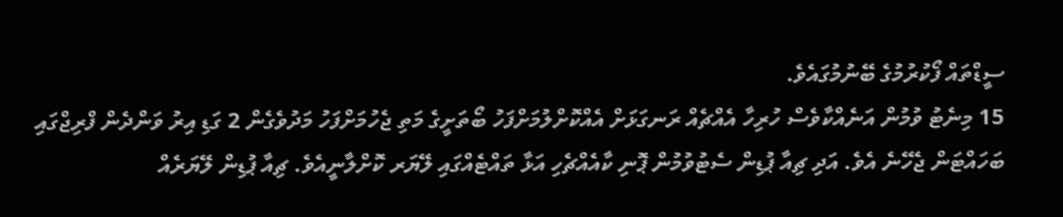ސީޑްތައް ފޯކުރުމުގެ ބޭނުމުގައެވެ.
15 މިނެޓު ވުމުން އަނެއްކާވެސް ހުރިހާ އެއްޗެއް ރަނގަޅަށް އެއްކޮށްލުމަށްފަހު ބޯތަށީގެ މަތި ޖެހުމަށްފަހު މަދުވެގެން 2 ގަޑި އިރު ވަންދެން ފްރިޖްގައި ބަހައްޓަން ޖެހޭނެ އެވެ. އަދި ޗިއާ ޕުޑިން ސެޓުވުމުން ޕޮނި ކާއެއްޗެހި އަޅާ ތައްޓެއްގައި ލޭޔަރ ކޮށްލާނީއެވެ. ޗިއާ ޕުޑިން ލޭޔަރެއް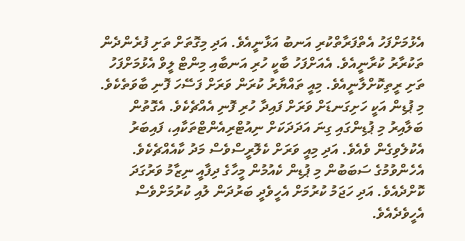އެޅުމަށްފަހު އެތްފަރާތްކުރި އަނބު އަޅާނީއެވެ. އަދި މިގޮތަށް ތަށި ފުރެންދެން ތަކުރާރު ކުރާނީއެވެ. އެއަށްފަހު ބާކީ ހުރި އަނބާއި މިންޓް ލީވް އެޅުމަށްފަހު ތަށި ރީތިކޮށްލާނީއެވެ. މިއީ ތައްޔާރު ކުރަން ވަރަށް ފަސޭހަ ފޮނި ބާވަތެކެވެ.
މި ޕުޑިން އަކީ ހަށިގަނޑަށް ވަރަށް ފައިދާ ހުރި ފޮނި އެއްޗެކެވެ. އެގޮތުން ބަލާއިރު މި ޕުޑިންގައި ގިނަ އަދަދަކަށް ނިއުޓްރިއެންޓްތަކާއި، ފައިބަރު އެކުލެވިގެން ވެއެވެ. އަދި މިއީ ވަރަށް ކެލޮރީސްވެސް މަދު ކާއެއްޗެކެވެ. އެހެންވުމުގެ ސަބަބުން މި ޕުޑިން ކެއުމުން މީހާގެ ދިފާއީ ނިޒާމު ވަރުގަދަ ކޮށްދެއެވެ. އަދި ހަޖަމު ކުރުމަށް އެހީވެދީ ބަރުދަން ލުއި ކުރުމަށްވެސް އެހީވެދެއެވެ.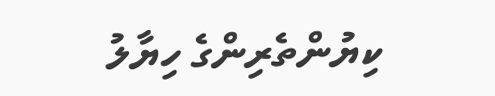ކިޔުންތެރިންގެ ހިޔާލު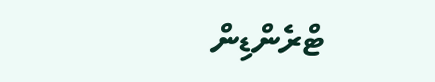ޓްރެންޑިން